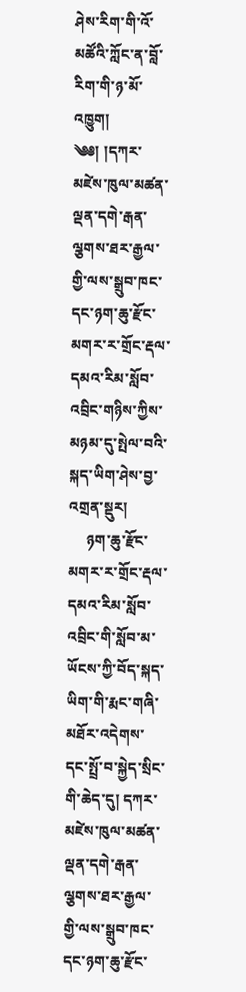ཤེས་རིག་གི་འོ་མཚོའི་ཀློང་ན་བློ་རིག་གི་ཉ་མོ་འཁྱུག།
༄༅། །དཀར་མཛེས་ཁུལ་མཚན་ལྡན་དགེ་རྒན་ལྕགས་ཐར་རྒྱལ་གྱི་ལས་སྒྲུབ་ཁང་དང་ཉག་ཆུ་རྫོང་མགར་ར་གྲོང་རྡལ་དམའ་རིམ་སློབ་འབྲིང་གཉིས་ཀྱིས་མཉམ་དུ་སྤེལ་བའི་སྐད་ཡིག་ཤེས་བྱ་འགྲན་སྡུར།
     ཉག་ཆུ་རྫོང་མགར་ར་གྲོང་རྡལ་དམའ་རིམ་སློབ་འབྲིང་གི་སློབ་མ་ཡོངས་ཀྱི་བོད་སྐད་ཡིག་གི་རྨང་གཞི་མཐོར་འདེགས་དང་སྤྲོ་བ་སྐྱེད་སྲིང་གི་ཆེད་དུ། དཀར་མཛེས་ཁུལ་མཚན་ལྡན་དགེ་རྒན་ལྕགས་ཐར་རྒྱལ་གྱི་ལས་སྒྲུབ་ཁང་དང་ཉག་ཆུ་རྫོང་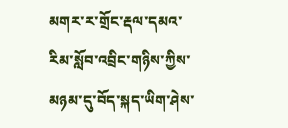མགར་ར་གྲོང་རྡལ་དམའ་རིམ་སློབ་འབྲིང་གཉིས་ཀྱིས་མཉམ་དུ་བོད་སྐད་ཡིག་ཤེས་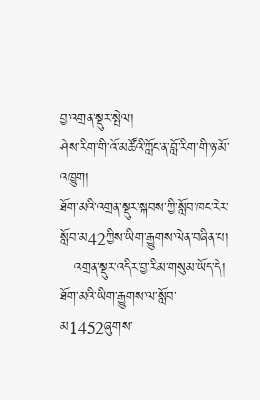བྱ་འགྲན་སྡུར་སྤེལ།
ཤེས་རིག་གི་འོ་མཚོའི་ཀློང་ན་བློ་རིག་གི་ཉ་མོ་འཁྱུག།
ཐོག་མའི་འགྲན་སྡུར་སྐབས་ཀྱི་སློབ་ཁང་རེར་སློབ་མ42ཀྱིས་ཡིག་རྒྱུགས་ལེན་བཞིན་པ།
   འགྲན་སྡུར་འདིར་བྱ་རིམ་གསུམ་ཡོད་དེ། ཐོག་མའི་ཡིག་རྒྱུགས་ལ་སློབ་མ1452ཞུགས་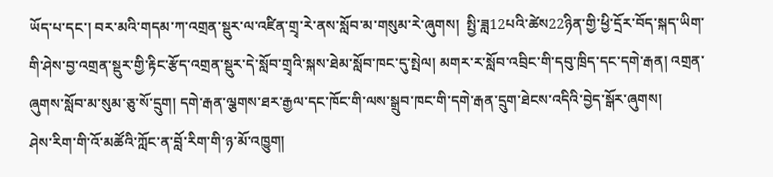ཡོད་པ་དང་། བར་མའི་གདམ་ཀ་འགྲན་སྡུར་ལ་འཛིན་གྲྭ་རེ་ནས་སློབ་མ་གསུམ་རེ་ཞུགས།  སྤྱི་ཟླ12པའི་ཚེས22ཉིན་གྱི་ཕྱི་དྲོར་བོད་སྐད་ཡིག་གི་ཤེས་བྱ་འགྲན་སྡུར་གྱི་རྟིང་རྩོད་འགྲན་སྡུར་དེ་སློབ་གྲྭའི་སྐས་ཐེམ་སློབ་ཁང་དུ་སྤེལ། མགར་ར་སློབ་འབྲིང་གི་དབུ་ཁྲིད་དང་དགེ་རྒན། འགྲན་ཞུགས་སློབ་མ་སུམ་ཅུ་སོ་དྲུག། དགེ་རྒན་ལྕགས་ཐར་རྒྱལ་དང་ཁོང་གི་ལས་སྒྲུབ་ཁང་གི་དགེ་རྒན་དྲུག་ཐེངས་འདིའི་བྱེད་སྒོར་ཞུགས།
ཤེས་རིག་གི་འོ་མཚོའི་ཀློང་ན་བློ་རིག་གི་ཉ་མོ་འཁྱུག།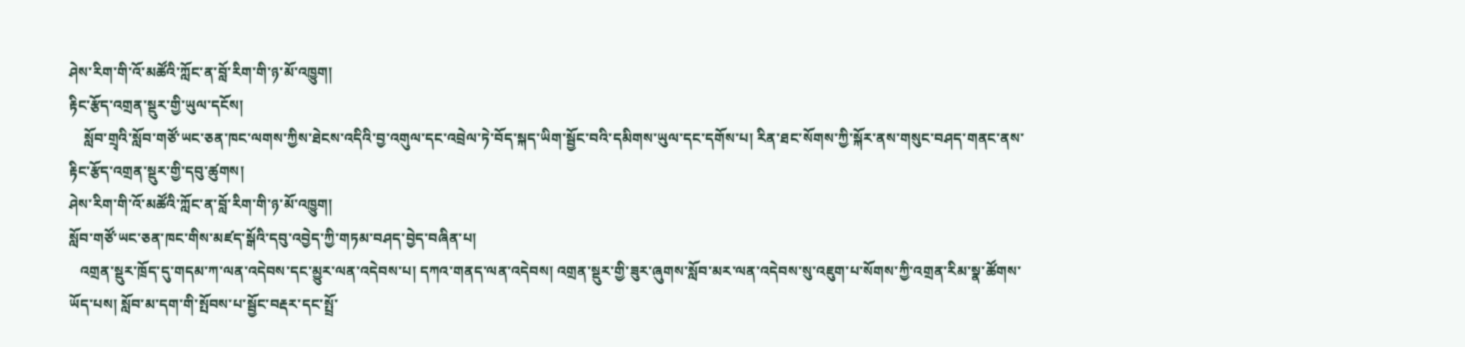ཤེས་རིག་གི་འོ་མཚོའི་ཀློང་ན་བློ་རིག་གི་ཉ་མོ་འཁྱུག།
རྟིང་རྩོད་འགྲན་སྡུར་གྱི་ཡུལ་དངོས།
    སློབ་གྲྭའི་སློབ་གཙོ་ཡང་ཅན་ཁང་ལགས་ཀྱིས་ཐེངས་འདིའི་བྱ་འགུལ་དང་འབྲེལ་ཏེ་བོད་སྐད་ཡིག་སྦྱོང་བའི་དམིགས་ཡུལ་དང་དགོས་པ། རིན་ཐང་སོགས་ཀྱི་སྐོར་ནས་གསུང་བཤད་གནང་ནས་རྟིང་རྩོད་འགྲན་སྡུར་གྱི་དབུ་ཚུགས།
ཤེས་རིག་གི་འོ་མཚོའི་ཀློང་ན་བློ་རིག་གི་ཉ་མོ་འཁྱུག།
སློབ་གཙོ་ཡང་ཅན་ཁང་གིས་མཛད་སྒོའི་དབུ་འབྱེད་ཀྱི་གཏམ་བཤད་བྱེད་བཞིན་པ།
   འགྲན་སྡུར་ཁྲོད་དུ་གདམ་ཀ་ལན་འདེབས་དང་མྱུར་ལན་འདེབས་པ། དཀའ་གནད་ལན་འདེབས། འགྲན་སྡུར་གྱི་ཟུར་ཞུགས་སློབ་མར་ལན་འདེབས་སུ་འཇུག་པ་སོགས་ཀྱི་འགྲན་རིམ་སྣ་ཚོགས་ཡོད་པས། སློབ་མ་དག་གི་སྤོབས་པ་སྦྱོང་བརྡར་དང་སྤྲོ་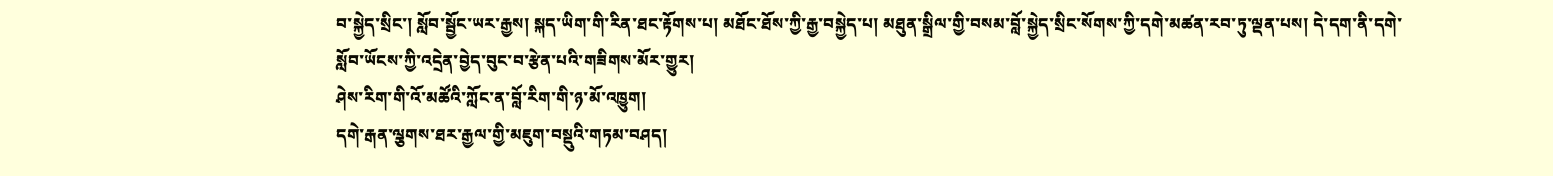བ་སྐྱེད་སྲིང་། སློབ་སྦྱོང་ཡར་རྒྱས། སྐད་ཡིག་གི་རིན་ཐང་རྟོགས་པ། མཐོང་ཐོས་ཀྱི་རྒྱ་བསྐྱེད་པ། མཐུན་སྒྲིལ་གྱི་བསམ་བློ་སྐྱེད་སྲིང་སོགས་ཀྱི་དགེ་མཚན་རབ་ཏུ་ལྡན་པས། དེ་དག་ནི་དགེ་སློབ་ཡོངས་ཀྱི་འདྲེན་བྱེད་བུང་བ་རྩེན་པའི་གཟིགས་མོར་གྱུར།
ཤེས་རིག་གི་འོ་མཚོའི་ཀློང་ན་བློ་རིག་གི་ཉ་མོ་འཁྱུག།
དགེ་རྒན་ལྕགས་ཐར་རྒྱལ་གྱི་མཇུག་བསྡུའི་གཏམ་བཤད།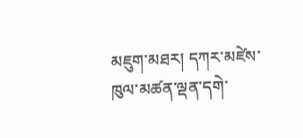མཇུག་མཐར། དཀར་མཛེས་ཁུལ་མཚན་ལྡན་དགེ་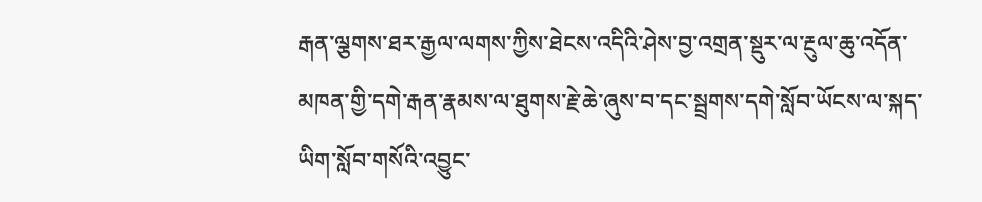རྒན་ལྕགས་ཐར་རྒྱལ་ལགས་ཀྱིས་ཐེངས་འདིའི་ཤེས་བྱ་འགྲན་སྡུར་ལ་རྔུལ་ཆུ་འདོན་མཁན་གྱི་དགེ་རྒན་རྣམས་ལ་ཐུགས་རྗེ་ཆེ་ཞུས་བ་དང་སྦྲགས་དགེ་སློབ་ཡོངས་ལ་སྐད་ཡིག་སློབ་གསོའི་འབྱུང་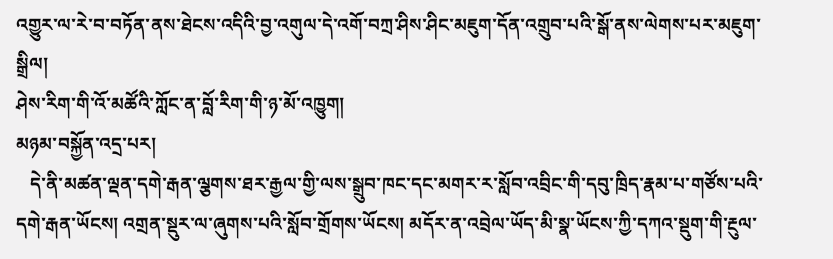འགྱུར་ལ་རེ་བ་བཏོན་ནས་ཐེངས་འདིའི་བྱ་འགུལ་དེ་འགོ་བཀྲ་ཤིས་ཤིང་མཇུག་དོན་འགྲུབ་པའི་སྒོ་ནས་ལེགས་པར་མཇུག་སྒྲིལ།
ཤེས་རིག་གི་འོ་མཚོའི་ཀློང་ན་བློ་རིག་གི་ཉ་མོ་འཁྱུག།
མཉམ་བསྐྱོན་འདྲ་པར།
   དེ་ནི་མཚན་ལྡན་དགེ་རྒན་ལྕགས་ཐར་རྒྱལ་གྱི་ལས་སྒྲུབ་ཁང་དང་མགར་ར་སློབ་འབྲིང་གི་དབུ་ཁྲིད་རྣམ་པ་གཙོས་པའི་དགེ་རྒན་ཡོངས། འགྲན་སྡུར་ལ་ཞུགས་པའི་སློབ་གྲོགས་ཡོངས། མདོར་ན་འབྲེལ་ཡོད་མི་སྣ་ཡོངས་ཀྱི་དཀའ་སྡུག་གི་རྔུལ་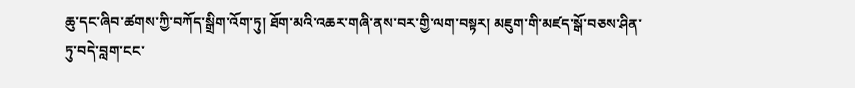ཆུ་དང་ཞིབ་ཚགས་ཀྱི་བཀོད་སྒྲིག་འོག་ཏུ། ཐོག་མའི་འཆར་གཞི་ནས་བར་གྱི་ལག་བསྟར། མཇུག་གི་མཛད་སྒོ་བཅས་ཤིན་ཏུ་བདེ་བླག་ངང་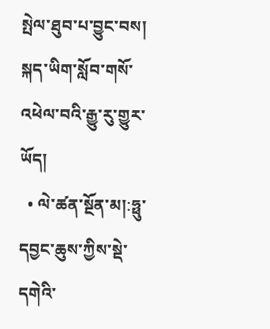སྤེལ་ཐུབ་པ་བྱུང་བས། སྐད་ཡིག་སློབ་གསོ་འཕེལ་བའི་རྒྱུ་རུ་གྱུར་ཡོད།
  • ལེ་ཚན་སྔོན་མ།:ཧྥུ་དབྱང་ཆུས་ཀྱིས་སྡེ་དགེའི་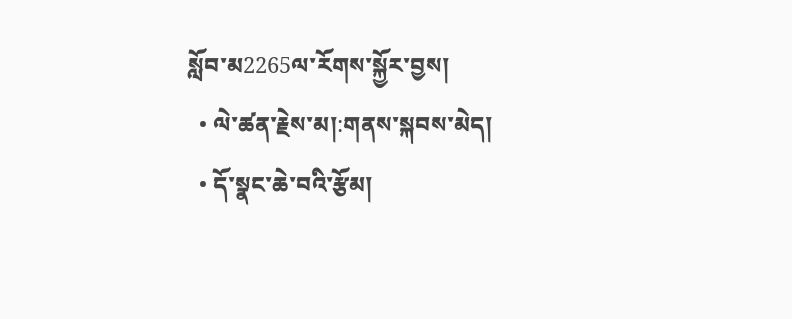སློབ་མ2265ལ་རོགས་སྐྱོར་བྱས།
  • ལེ་ཚན་རྗེས་མ།:གནས་སྐབས་མེད།
  • དོ་སྣང་ཆེ་བའི་རྩོམ།